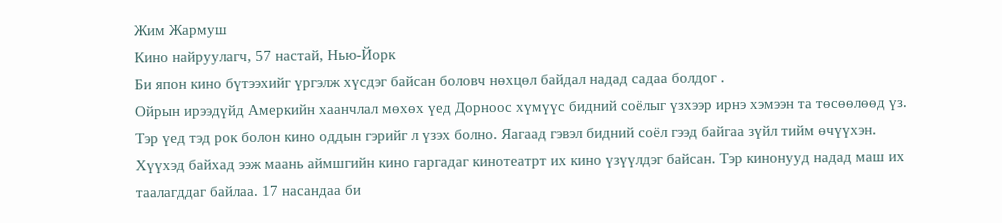Жим Жармуш
Кино найруулагч, 57 настай, Нью-Йорк
Би япон кино бүтээхийг үргэлж хүсдэг байсан боловч нөхцөл байдал надад садаа болдог .
Ойрын ирээдүйд Амеркийн хаанчлал мөхөх үед Дорноос хүмүүс бидний соёлыг үзхээр ирнэ хэмээн та төсөөлөөд үз. Тэр үед тэд рок болон кино оддын гэрийг л үзэх болно. Яагаад гэвэл бидний соёл гээд байгаа зүйл тийм өчүүхэн.
Хүүхэд байхад ээж маань аймшгийн кино гаргадаг кинотеатрт их кино үзүүлдэг байсан. Тэр кинонууд надад маш их таалагддаг байлаа. 17 насандаа би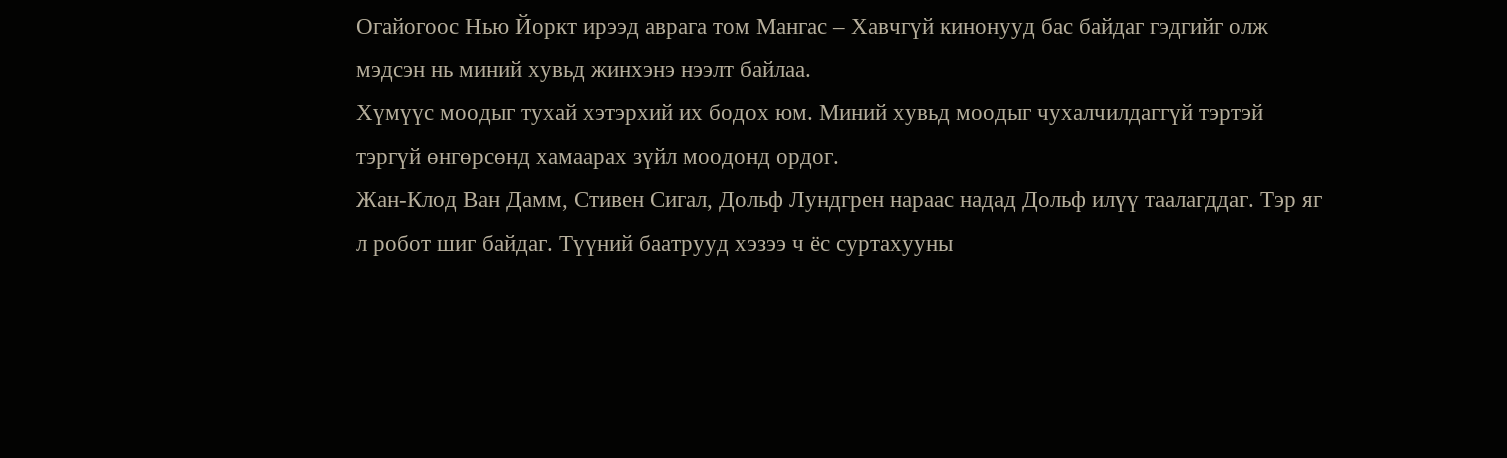Огайогоос Нью Йоркт ирээд аврага том Мангас – Хавчгүй кинонууд бас байдаг гэдгийг олж мэдсэн нь миний хувьд жинхэнэ нээлт байлаа.
Хүмүүс моодыг тухай хэтэрхий их бодох юм. Миний хувьд моодыг чухалчилдаггүй тэртэй тэргүй өнгөрсөнд хамаарах зүйл моодонд ордог.
Жан-Клод Ван Дамм, Стивен Сигал, Дольф Лундгрен нараас надад Дольф илүү таалагддаг. Тэр яг л робот шиг байдаг. Түүний баатрууд хэзээ ч ёс суртахууны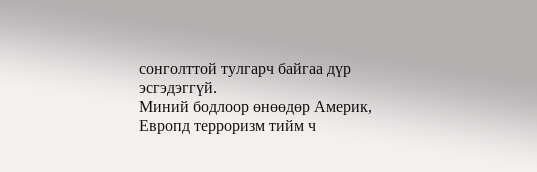сонголттой тулгарч байгаа дүр эсгэдэггүй.
Миний бодлоор өнөөдөр Америк, Европд терроризм тийм ч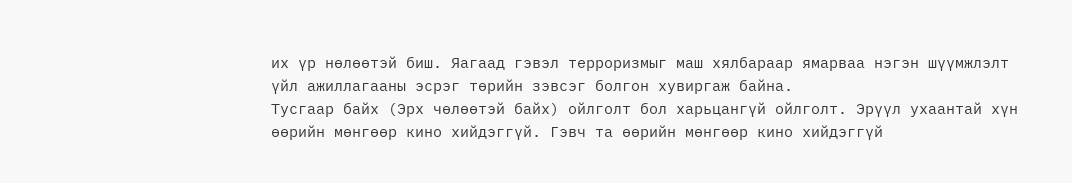их үр нөлөөтэй биш. Яагаад гэвэл терроризмыг маш хялбараар ямарваа нэгэн шүүмжлэлт үйл ажиллагааны эсрэг төрийн зэвсэг болгон хувиргаж байна.
Тусгаар байх (Эрх чөлөөтэй байх) ойлголт бол харьцангүй ойлголт. Эрүүл ухаантай хүн өөрийн мөнгөөр кино хийдэггүй. Гэвч та өөрийн мөнгөөр кино хийдэггүй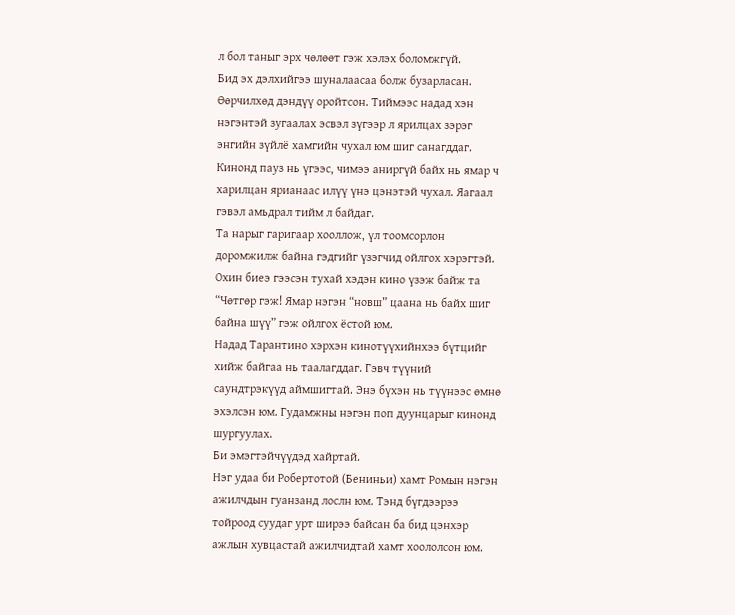л бол таныг эрх чөлөөт гэж хэлэх боломжгүй.
Бид эх дэлхийгээ шуналаасаа болж бузарласан. Өөрчилхөд дэндүү оройтсон. Тиймээс надад хэн нэгэнтэй зугаалах эсвэл зүгээр л ярилцах зэрэг энгийн зүйлё хамгийн чухал юм шиг санагддаг.
Кинонд пауз нь үгээс, чимээ аниргүй байх нь ямар ч харилцан ярианаас илүү үнэ цэнэтэй чухал. Яагаал гэвэл амьдрал тийм л байдаг.
Та нарыг гаригаар хооллож, үл тоомсорлон доромжилж байна гэдгийг үзэгчид ойлгох хэрэгтэй. Охин биеэ гээсэн тухай хэдэн кино үзэж байж та “Чөтгөр гэж! Ямар нэгэн “новш” цаана нь байх шиг байна шүү” гэж ойлгох ёстой юм.
Надад Тарантино хэрхэн кинотүүхийнхээ бүтцийг хийж байгаа нь таалагддаг. Гэвч түүний саундтрэкүүд аймшигтай. Энэ бүхэн нь түүнээс өмнө эхэлсэн юм. Гудамжны нэгэн поп дуунцарыг кинонд шургуулах.
Би эмэгтэйчүүдэд хайртай.
Нэг удаа би Робертотой (Бениньи) хамт Ромын нэгэн ажилчдын гуанзанд лослн юм. Тэнд бүгдээрээ тойроод суудаг урт ширээ байсан ба бид цэнхэр ажлын хувцастай ажилчидтай хамт хоололсон юм.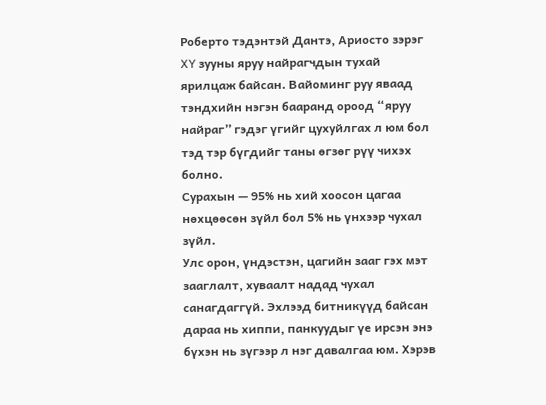Роберто тэдэнтэй Дантэ, Ариосто зэрэг XY зууны яруу найрагчдын тухай ярилцаж байсан. Вайоминг руу яваад тэндхийн нэгэн бааранд ороод “яруу найраг” гэдэг үгийг цухуйлгах л юм бол тэд тэр бүгдийг таны өгзөг рүү чихэх болно.
Сурахын — 95% нь хий хоосон цагаа нөхцөөсөн зүйл бол 5% нь үнхээр чухал зүйл.
Улс орон, үндэстэн, цагийн зааг гэх мэт зааглалт, хуваалт надад чухал санагдаггүй. Эхлээд битникүүд байсан дараа нь хиппи, панкуудыг үе ирсэн энэ бүхэн нь зүгээр л нэг давалгаа юм. Хэрэв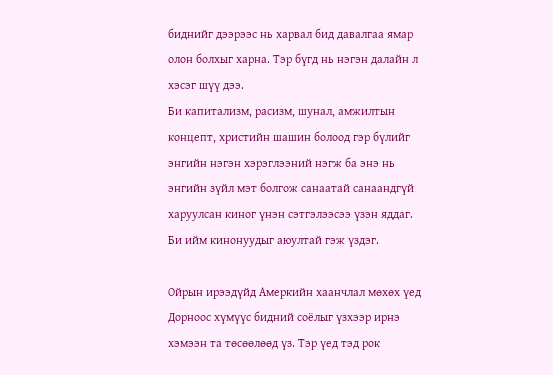биднийг дээрээс нь харвал бид давалгаа ямар олон болхыг харна. Тэр бүгд нь нэгэн далайн л хэсэг шүү дээ.
Би капитализм, расизм, шунал, амжилтын концепт, христийн шашин болоод гэр бүлийг энгийн нэгэн хэрэглээний нэгж ба энэ нь энгийн зүйл мэт болгож санаатай санаандгүй харуулсан киног үнэн сэтгэлээсээ үзэн яддаг. Би ийм кинонуудыг аюултай гэж үздэг.

Ойрын ирээдүйд Амеркийн хаанчлал мөхөх үед Дорноос хүмүүс бидний соёлыг үзхээр ирнэ хэмээн та төсөөлөөд үз. Тэр үед тэд рок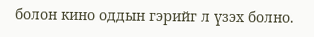болон кино оддын гэрийг л үзэх болно.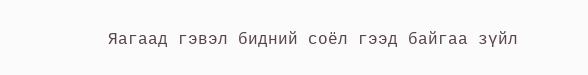Яагаад гэвэл бидний соёл гээд байгаа зүйл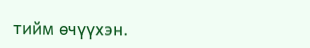тийм өчүүхэн.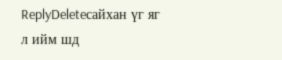ReplyDeleteсайхан үг яг л ийм шд